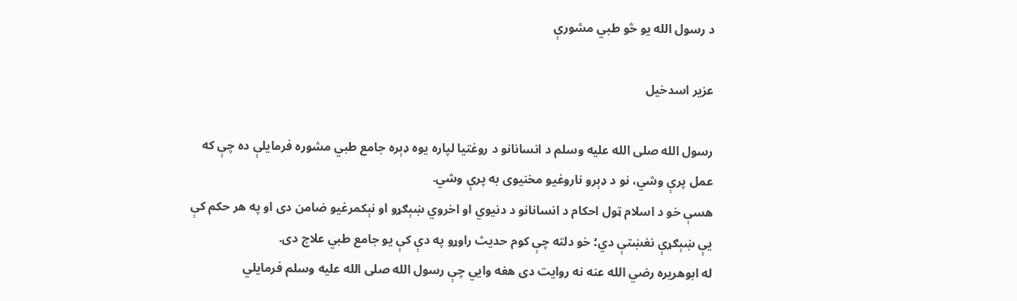د رسول الله یو څو طبي مشورې

عزیر اسدخیل

رسول الله صلى الله عليه وسلم د انسانانو د روغتیا لپاره يوه ډېره جامع طبي مشوره فرمايلې ده چې که عمل پرې وشي، نو د ډېرو ناروغيو مخنيوى به پرې وشي.
هسې خو د اسلام ټول احکام د انسانانو د دنيوي او اخروي ښېګړو او نېکمرغيو ضامن دی او په هر حکم کې يې ښېګړې نغښتې دي؛ خو دلته چې کوم حديث راوړو په دې کې يو جامع طبي علاج دى.
له ابوهريره رضي الله عنه نه روايت دى هغه وايي چې رسول الله صلى الله عليه وسلم فرمايلي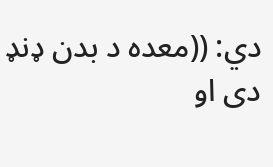دي: ((معده د بدن ډنډ دى او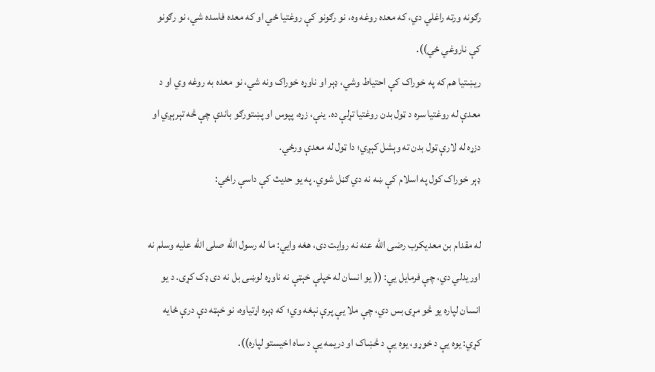رګونه ورته راغلي دي، که معده روغه وه، نو رګونو کې روغتيا ځي او که معده فاسده شي، نو رګونو کې ناروغي ځي)).
ريښتيا هم که په خوراک کې احتياط وشي، ډېر او ناوړه خوراک ونه شي، نو معده به روغه وي او د معدې له روغتيا سره د ټول بدن روغتيا تړلې ده. ينې، زړه، پپوس او پښتورګو باندې چې څه تېرېږي او دزړه له لارې ټول بدن ته وېشل کېږي؛ دا ټول له معدې ورځي.
ډېر خوراک کول په اسلام کې ښه نه دي ګڼل شوي. په يو حديث کې داسې راځي:

له مقدام بن معديکرب رضی الله عنه نه روايت دی، هغه وايي: ما له رسول الله صلی الله عليه وسلم نه اوريدلي دي، چې فرمايل يي: (( يو انسان له خپلې خېټې نه ناوړه لوښی بل نه دی ډک کړی. د يو انسان لپاره يو څو مړۍ بس دي، چې ملا يې پرې نېغه وي؛ که ډېره اړتياوه، نو خېټه دې درې ځايه کړي: يوه يې د خوړو، يوه يې د څښاک او دريمه يې د ساه اخيستو لپاره)).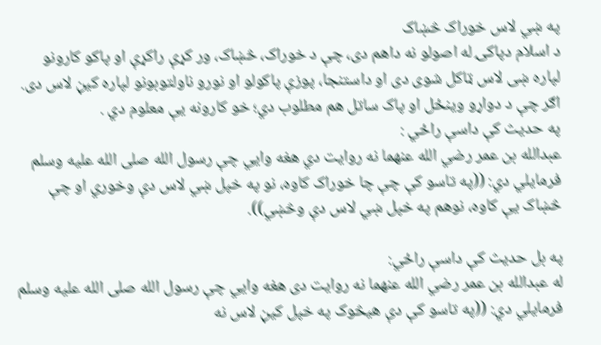په ښي لاس خوراک څښاک
د اسلام دپاکۍ له اصولو نه داهم دى، چې د خوراک، څښاک، ور کړې راکړې او پاکو کارونو لپاره ښى لاس ټاکل شوى دى او داستنجا، پوزې پاکولو او نورو ناولتوبونو لپاره کيڼ لاس دى. اګر چې د دواړو وينځل او پاک ساتل هم مطلوب دي؛ خو کارونه يې معلوم دي .
په حديث کې داسې راځي :
عبدالله بن عمر رضي الله عنهما نه روايت دي هغه وايي چې رسول الله صلى الله عليه وسلم فرمايلي دي: ((په تاسو کې چې چا خوراک کاوه، نو په خپل ښي لاس دې وخوري او چې څښاک يې کاوه، نوهم په خپل ښي لاس دې وڅښي)).

په بل حديث کې داسې راځي:
له عبدالله بن عمر رضي الله عنهما نه روايت دى هغه وايي چې رسول الله صلى الله عليه وسلم فرمايلي دي: ((په تاسو کې دې هيڅوک په خپل کيڼ لاس نه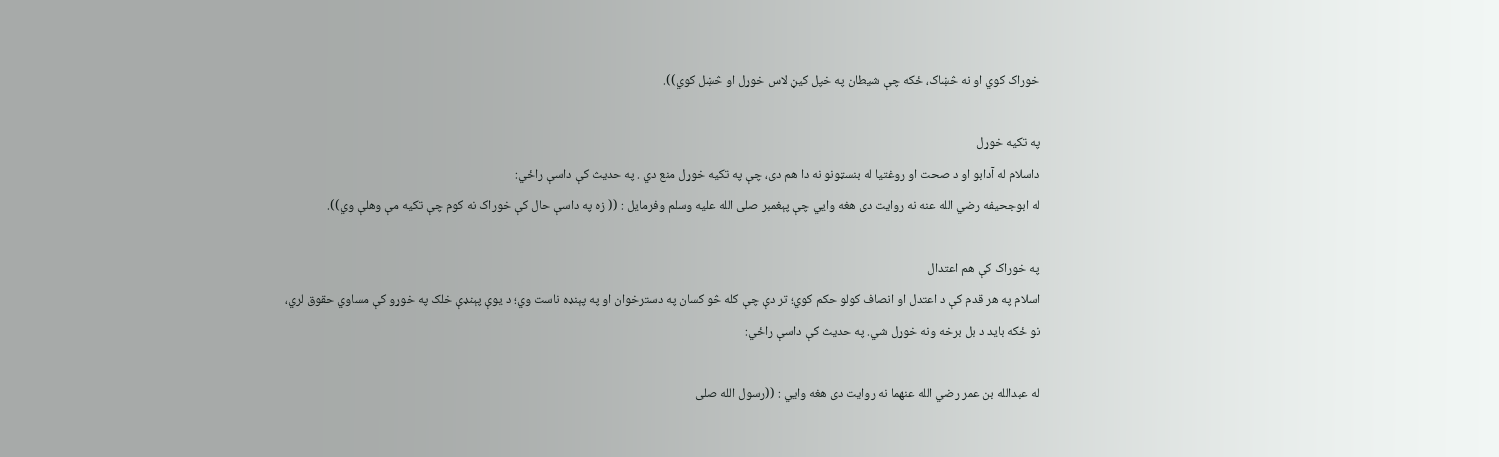خوراک کوي او نه څښاک، ځکه چې شيطان په خپل کيڼ لاس خوړل او څښل کوي)).

په تکيه خوړل
داسلام له آدابو او د صحت او روغتيا له بنسټونو نه دا هم دى، چې په تکيه خوړل منع دي . په حديث کې داسې راځي:
له ابوجحيفه رضي الله عنه نه روايت دى هغه وايي چې پېغمبر صلى الله عليه وسلم وفرمايل : (( زه په داسې حال کې خوراک نه کوم چې تکيه مې وهلې وي)).

په خوراک کې هم اعتدال
اسلام په هر قدم کې د اعتدل او انصاف کولو حکم کوي؛ تر دې چې کله څو کسان په دسترخوان او په پېنډه ناست وي؛ د يوې پېنډې خلک په خوړو کې مساوي حقوق لري، نو ځکه بايد د بل برخه ونه خوړل شي. په حديث کې داسې راځي:

له عبدالله بن عمر رضي الله عنهما نه روايت دى هغه وايي : ((رسول الله صلى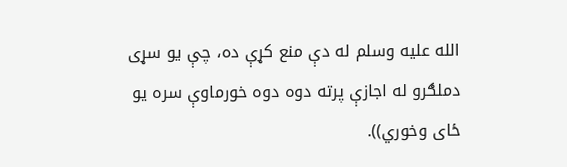الله عليه وسلم له دې منع کړې ده، چې يو سړى دملګرو له اجازې پرته دوه دوه خورماوې سره يو ځاى وخوري)).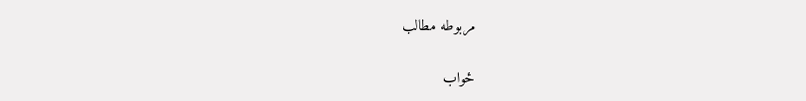مربوطه مطالب

ځواب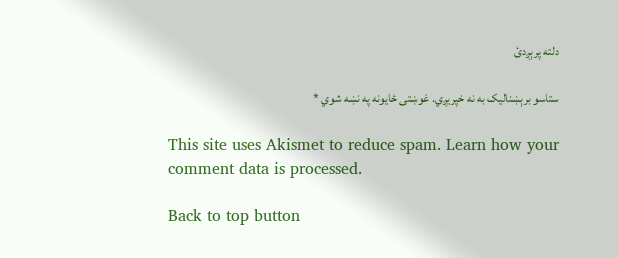دلته پرېږدئ

ستاسو برېښناليک به نه خپريږي. غوښتى ځایونه په نښه شوي *

This site uses Akismet to reduce spam. Learn how your comment data is processed.

Back to top button